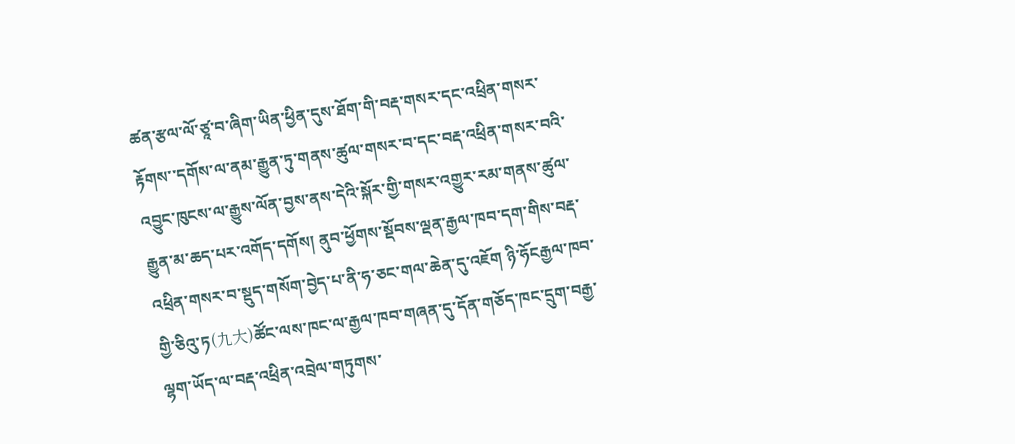ཚན་རྩལ་ལོ་ཙཱ་བ་ཞིག་ཡིན་ཕྱིན་དུས་ཐོག་གི་བརྡ་གསར་དང་འཕྲིན་གསར་རྟོགས་་དགོས་ལ་ནམ་རྒྱུན་ཏུ་གནས་ཚུལ་གསར་བ་དང་བརྡ་འཕྲིན་གསར་བའི་འབྱུང་ཁུངས་ལ་རྒྱུས་ལོན་བྱས་ནས་དེའི་སྐོར་གྱི་གསར་འགྱུར་རམ་གནས་ཚུལ་རྒྱུན་མ་ཆད་པར་འགོད་དགོས། ནུབ་ཕྱོགས་སྡོབས་ལྡན་རྒྱལ་ཁབ་དག་གིས་བརྡ་འཕྲིན་གསར་བ་སྡུད་གསོག་བྱེད་པ་ནི་ཧ་ཅང་གལ་ཆེན་དུ་འཇོག ཉི་ཧོངརྒྱལ་ཁབ་གྱི་ཅིའུ་ཏ(九大)ཚོང་ལས་ཁང་ལ་རྒྱལ་ཁབ་གཞན་དུ་དོན་གཅོད་ཁང་དྲུག་བརྒྱ་ལྷག་ཡོད་ལ་བརྡ་འཕྲིན་འབྲེལ་གཏུགས་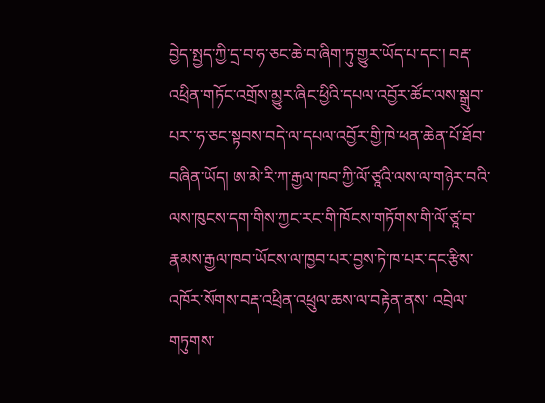བྱེད་སྤྱད་ཀྱི་དྲ་བ་ཧ་ཅང་ཆེ་བ་ཞིག་ཏུ་གྱུར་ཡོད་པ་དང་། བརྡ་འཕྲིན་གཏོང་འགྲོས་མྱུར་ཞིང་ཕྱིའི་དཔལ་འབྱོར་ཚོང་ལས་སྒྲུབ་པར་་ཧ་ཅང་སྟབས་བདེ་ལ་དཔལ་འབྱོར་གྱི་ཁེ་ཕན་ཆེན་པོ་ཐོབ་བཞིན་ཡོད། ཨ་མེ་རི་ཀ་རྒྱལ་ཁབ་ཀྱི་ལོ་ཙཱའི་ལས་ལ་གཉེར་བའི་ལས་ཁུངས་དག་གིས་ཀྱང་རང་གི་ཁོངས་གཏོགས་གི་ལོ་ཙཱ་བ་རྣམས་རྒྱལ་ཁབ་ཡོངས་ལ་ཁྱབ་པར་བྱས་ཏེ་ཁ་པར་དང་རྩིས་འཁོར་སོགས་བརྡ་འཕྲིན་འཕྲུལ་ཆས་ལ་བརྟེན་ནས་ འབྲེལ་གཏུགས་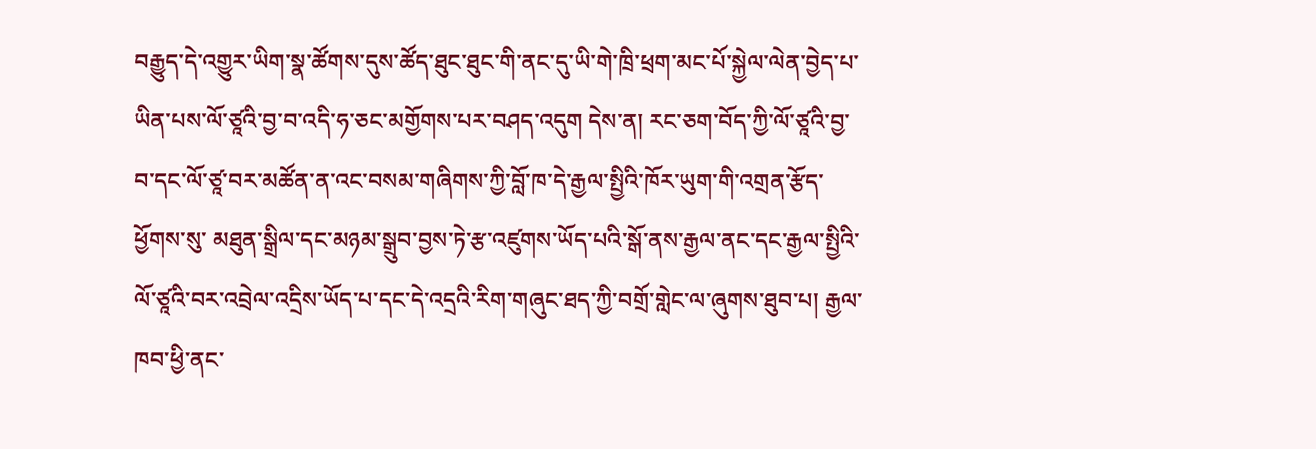བརྒྱུད་དེ་འགྱུར་ཡིག་སྣ་ཚོགས་དུས་ཚོད་ཐུང་ཐུང་གི་ནང་དུ་ཡི་གེ་ཁྲི་ཕྲག་མང་པོ་སྐྱེལ་ལེན་བྱེད་པ་ཡིན་པས་ལོ་ཙཱའི་བྱ་བ་འདི་ཧ་ཅང་མགྱོགས་པར་བཤད་འདུག དེས་ན། རང་ཅག་བོད་ཀྱི་ལོ་ཙཱའི་བྱ་བ་དང་ལོ་ཙཱ་བར་མཚོན་ན་འང་བསམ་གཞིགས་ཀྱི་བློ་ཁ་དེ་རྒྱལ་སྤྱིའི་ཁོར་ཡུག་གི་འགྲན་རྩོད་ཕྱོགས་སུ་ མཐུན་སྒྲིལ་དང་མཉམ་སྒྲུབ་བྱས་ཏེ་རྩ་འཛུགས་ཡོད་པའི་སྒོ་ནས་རྒྱལ་ནང་དང་རྒྱལ་སྤྱིའི་ལོ་ཙཱའི་བར་འབྲེལ་འདྲིས་ཡོད་པ་དང་དེ་འདྲའི་རིག་གཞུང་ཐད་ཀྱི་བགྲོ་གླེང་ལ་ཞུགས་ཐུབ་པ། རྒྱལ་ཁབ་ཕྱི་ནང་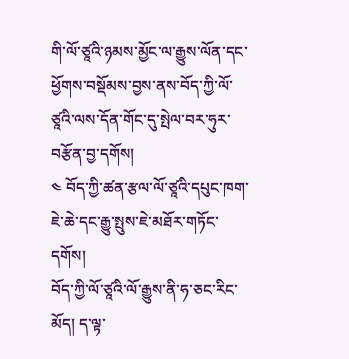གི་ལོ་ཙཱའི་ཉམས་མྱོང་ལ་རྒྱུས་ལོན་དང་ཕྱོགས་བསྡོམས་བྱས་ནས་བོད་ཀྱི་ལོ་ཙཱའི་ལས་དོན་གོང་དུ་སྤེལ་བར་ཧུར་བརྩོན་བྱ་དགོས།
༤ བོད་ཀྱི་ཚན་རྩལ་ལོ་ཙཱའི་དཔུང་ཁག་ཇེ་ཆེ་དང་རྒྱུ་སྤུས་ཇེ་མཐོར་གཏོང་དགོས།
བོད་ཀྱི་ལོ་ཙཱའི་ལོ་རྒྱུས་ནི་ཧ་ཅང་རིང་མོད། ད་ལྟ་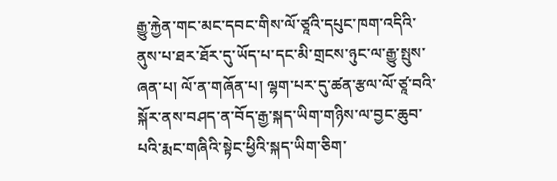རྒྱུ་རྐྱེན་གང་མང་དབང་གིས་ལོ་ཙཱའི་དཔུང་ཁག་འདིའི་ནུས་པ་ཐར་ཐོར་དུ་ཡོད་པ་དང་མི་གྲངས་ཉུང་ལ་རྒྱུ་སྤུས་ཞན་པ། ལོ་ན་གཞོན་པ། ལྷག་པར་དུ་ཚན་རྩལ་ལོ་ཙཱ་བའི་སྐོར་ནས་བཤད་ན་བོད་རྒྱ་སྐད་ཡིག་གཉིས་ལ་བྱང་ཆུབ་པའི་རྨང་གཞིའི་སྟེང་ཕྱིའི་སྐད་ཡིག་ཅིག་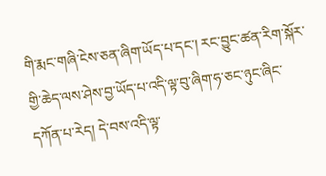གི་རྨང་གཞི་ངེས་ཅན་ཞིག་ཡོད་པ་དང་། རང་བྱུང་ཚན་རིག་སྐོར་གྱི་ཆེད་ལས་ཤེས་བྱ་ཡོད་པ་འདི་ལྟ་བུ་ཞིག་ཧ་ཅང་ཉུང་ཞིང་དཀོན་པ་རེད། དེ་བས་འདི་ལྟ་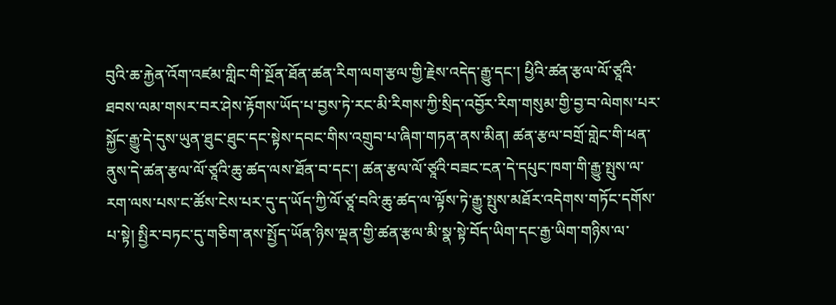བུའི་ཆ་རྐྱེན་འོག་འཛམ་གླིང་གི་སྔོན་ཐོན་ཚན་རིག་ལག་རྩལ་གྱི་རྗེས་འདེད་རྒྱུ་དང་། ཕྱིའི་ཚན་རྩལ་ལོ་ཙཱའི་ཐབས་ལམ་གསར་བར་ཤེས་རྟོགས་ཡོད་པ་བྱས་ཏེ་རང་མི་རིགས་ཀྱི་སྲིད་འབྱོར་རིག་གསུམ་གྱི་བྱ་བ་ལེགས་པར་སྐྱོང་རྒྱུ་དེ་དུས་ཡུན་ཐུང་ཐུང་དང་སྟེས་དབང་གིས་འགྲུབ་པ་ཞིག་གཏན་ནས་མིན། ཚན་རྩལ་བགྲོ་གླེང་གི་ཕན་ནུས་དེ་ཚན་རྩལ་ལོ་ཙཱའི་ཆུ་ཚད་ལས་ཐོན་བ་དང་། ཚན་རྩལ་ལོ་ཙཱའི་བཟང་ངན་དེ་དཔུང་ཁག་གི་རྒྱུ་སྤུས་ལ་རག་ལས་པས་ང་ཚོས་ངེས་པར་དུ་ད་ཡོད་ཀྱི་ལོ་ཙཱ་བའི་ཆུ་ཚད་ལ་ལྟོས་ཏེ་རྒྱུ་སྤུས་མཐོར་འདེགས་གཏོང་དགོས་པ་སྟེ། སྤྱིར་བཏང་དུ་གཅིག་ནས་སྤྱོད་ཡོན་ཉིས་ལྡན་གྱི་ཚན་རྩལ་མི་སྣ་སྟེ་བོད་ཡིག་དང་རྒྱ་ཡིག་གཉིས་ལ་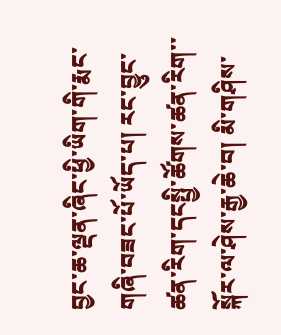བྱང་ཆ་ལྡན་ཞིང་ཕྱི་ཡིག་གི་རྨང་གཞི་བཟང་པོ་ཡོད་པ། རང་བྱུང་ཚན་རིག་དངསྤྱི་ཚོགས་ཚན་རིག་་སྐོར་ལ་ཤེས་རྒྱ་ཆེ་བ། མི་གཤིས་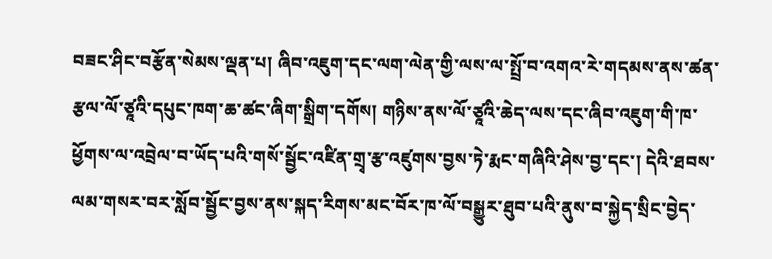བཟང་ཤིང་བརྩོན་སེམས་ལྡན་པ། ཞིབ་འཇུག་དང་ལག་ལེན་གྱི་ལས་ལ་སྤྲོ་བ་འགའ་རེ་གདམས་ནས་ཚན་རྩལ་ལོ་ཙཱའི་དཔུང་ཁག་ཆ་ཚང་ཞིག་སྒྲིག་དགོས། གཉིས་ནས་ལོ་ཙཱའི་ཆེད་ལས་དང་ཞིབ་འཇུག་གི་ཁ་ཕྱོགས་ལ་འབྲེལ་བ་ཡོད་པའི་གསོ་སྦྱོང་འཛིན་གྲྭ་རྩ་འཛུགས་བྱས་ཏེ་རྨང་གཞིའི་ཤེས་བྱ་དང་། དེའི་ཐབས་ལམ་གསར་བར་སློབ་སྦྱོང་བྱས་ནས་སྐད་རིགས་མང་བོར་ཁ་ལོ་བསྒྱུར་ཐུབ་པའི་ནུས་བ་སྐྱེད་སྲིང་བྱེད་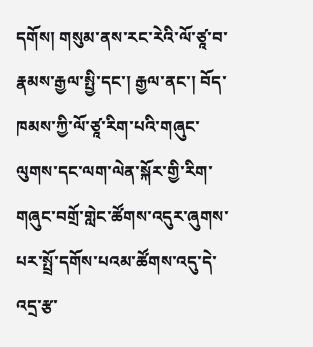དགོས། གསུམ་ནས་རང་རེའི་ལོ་ཙཱ་བ་རྣམས་རྒྱལ་སྤྱི་དང་། རྒྱལ་ནང་། བོད་ཁམས་ཀྱི་ལོ་ཙཱ་རིག་པའི་གཞུང་ལུགས་དང་ལག་ལེན་སྐོར་གྱི་རིག་གཞུང་བགྲོ་གླེང་ཚོགས་འདུར་ཞུགས་པར་སྤྲོ་དགོས་པའམ་ཚོགས་འདུ་དེ་འདྲ་རྩ་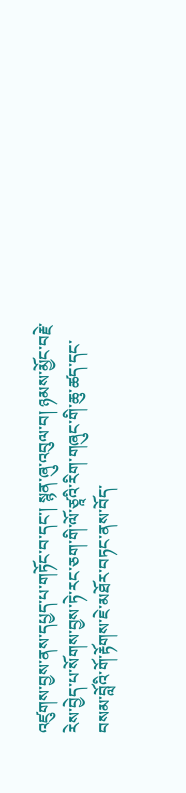འཛུགས་བྱས་ནས་དཔྱད་པ་གཏོང་བ་དང་། སྙན་ཞུ་འབུལ་བ། ཉམས་མྱོང་བརྗེ་རེས་བྱེད་པ་སོགས་བྱས་ཏེ་རང་ཅག་གི་ལོ་ཙཱའི་རིག་གཞུང་གི་ཆུ་ཚད་དང་བསམ་བློའི་གོ་རྟོགས་ཇེ་མཐོར་བཏང་ནས་བོད་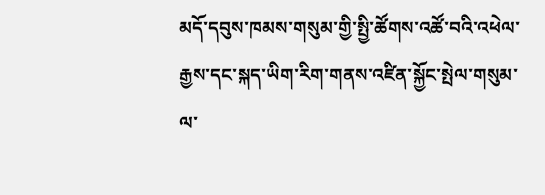མདོ་དབུས་ཁམས་གསུམ་གྱི་སྤྱི་ཚོགས་འཚོ་བའི་འཕེལ་རྒྱས་དང་སྐད་ཡིག་རིག་གནས་འཛིན་སྐྱོང་སྤེལ་གསུམ་ལ་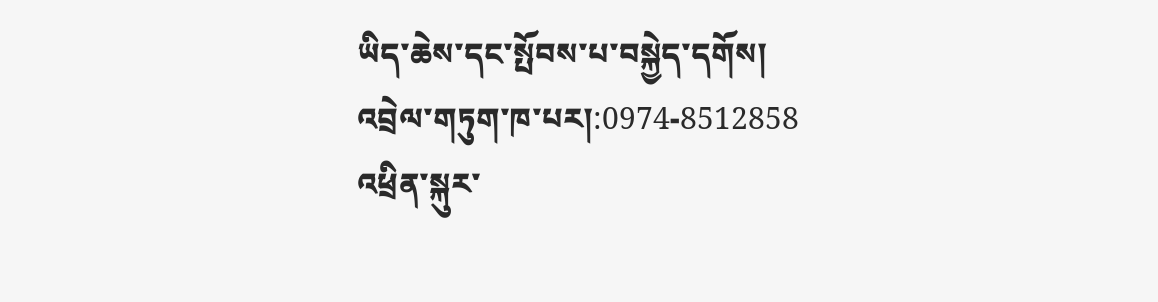ཡིད་ཆེས་དང་སྤོབས་པ་བསྐྱེད་དགོས།
འབྲེལ་གཏུག་ཁ་པར།:0974-8512858
འཕྲིན་སྐུར་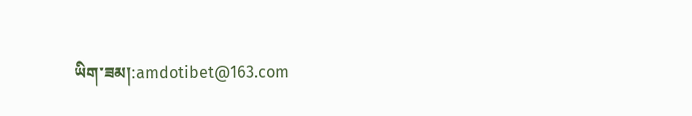ཡིག་ཟམ།:amdotibet@163.com